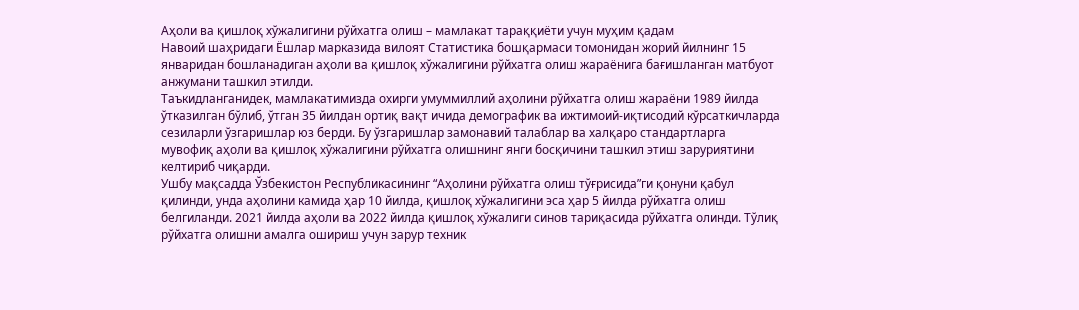Аҳоли ва қишлоқ хўжалигини рўйхатга олиш – мамлакат тараққиёти учун муҳим қадам
Навоий шаҳридаги Ёшлар марказида вилоят Статистика бошқармаси томонидан жорий йилнинг 15 январидан бошланадиган аҳоли ва қишлоқ хўжалигини рўйхатга олиш жараёнига бағишланган матбуот анжумани ташкил этилди.
Таъкидланганидек, мамлакатимизда охирги умуммиллий аҳолини рўйхатга олиш жараёни 1989 йилда ўтказилган бўлиб, ўтган 35 йилдан ортиқ вақт ичида демографик ва ижтимоий-иқтисодий кўрсаткичларда сезиларли ўзгаришлар юз берди. Бу ўзгаришлар замонавий талаблар ва халқаро стандартларга мувофиқ аҳоли ва қишлоқ хўжалигини рўйхатга олишнинг янги босқичини ташкил этиш заруриятини келтириб чиқарди.
Ушбу мақсадда Ўзбекистон Республикасининг “Аҳолини рўйхатга олиш тўғрисида”ги қонуни қабул қилинди, унда аҳолини камида ҳар 10 йилда, қишлоқ хўжалигини эса ҳар 5 йилда рўйхатга олиш белгиланди. 2021 йилда аҳоли ва 2022 йилда қишлоқ хўжалиги синов тариқасида рўйхатга олинди. Тўлиқ рўйхатга олишни амалга ошириш учун зарур техник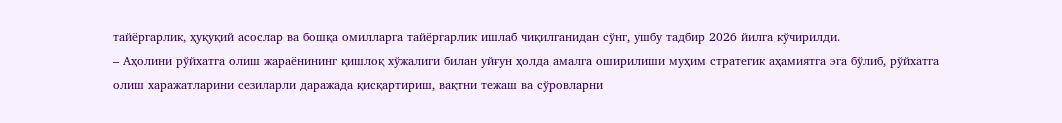тайёргарлик, ҳуқуқий асослар ва бошқа омилларга тайёргарлик ишлаб чиқилганидан сўнг, ушбу тадбир 2026 йилга кўчирилди.
– Аҳолини рўйхатга олиш жараёнининг қишлоқ хўжалиги билан уйғун ҳолда амалга оширилиши муҳим стратегик аҳамиятга эга бўлиб, рўйхатга олиш харажатларини сезиларли даражада қисқартириш, вақтни тежаш ва сўровларни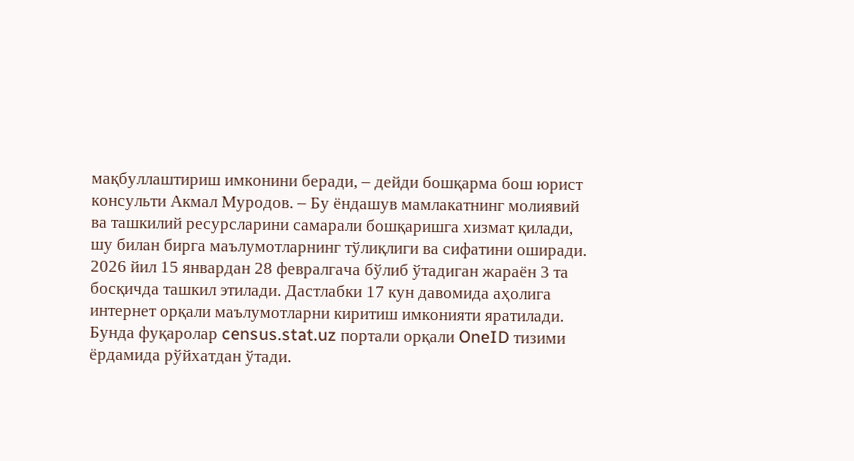мақбуллаштириш имконини беради, – дейди бошқарма бош юрист консульти Акмал Муродов. – Бу ёндашув мамлакатнинг молиявий ва ташкилий ресурсларини самарали бошқаришга хизмат қилади, шу билан бирга маълумотларнинг тўлиқлиги ва сифатини оширади. 2026 йил 15 январдан 28 февралгача бўлиб ўтадиган жараён 3 та босқичда ташкил этилади. Дастлабки 17 кун давомида аҳолига интернет орқали маълумотларни киритиш имконияти яратилади. Бунда фуқаролар census.stat.uz портали орқали OneID тизими ёрдамида рўйхатдан ўтади.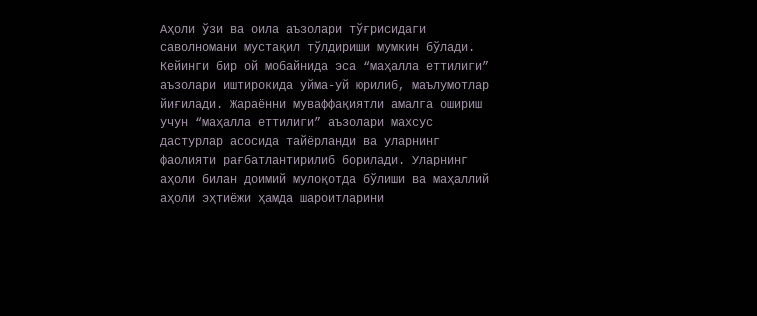Аҳоли ўзи ва оила аъзолари тўғрисидаги саволномани мустақил тўлдириши мумкин бўлади. Кейинги бир ой мобайнида эса “маҳалла еттилиги” аъзолари иштирокида уйма-уй юрилиб, маълумотлар йиғилади. Жараённи муваффақиятли амалга ошириш учун “маҳалла еттилиги” аъзолари махсус дастурлар асосида тайёрланди ва уларнинг фаолияти рағбатлантирилиб борилади. Уларнинг аҳоли билан доимий мулоқотда бўлиши ва маҳаллий аҳоли эҳтиёжи ҳамда шароитларини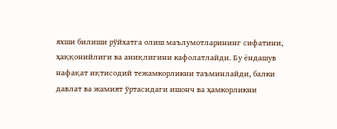яхши билиши рўйхатга олиш маълумотларининг сифатини, ҳаққонийлиги ва аниқлигини кафолатлайди. Бу ёндашув нафақат иқтисодий тежамкорликни таъминлайди, балки давлат ва жамият ўртасидаги ишонч ва ҳамкорликни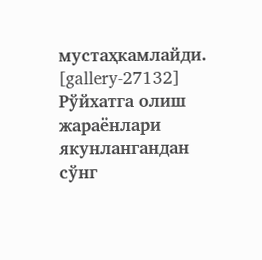мустаҳкамлайди.
[gallery-27132]
Рўйхатга олиш жараёнлари якунлангандан сўнг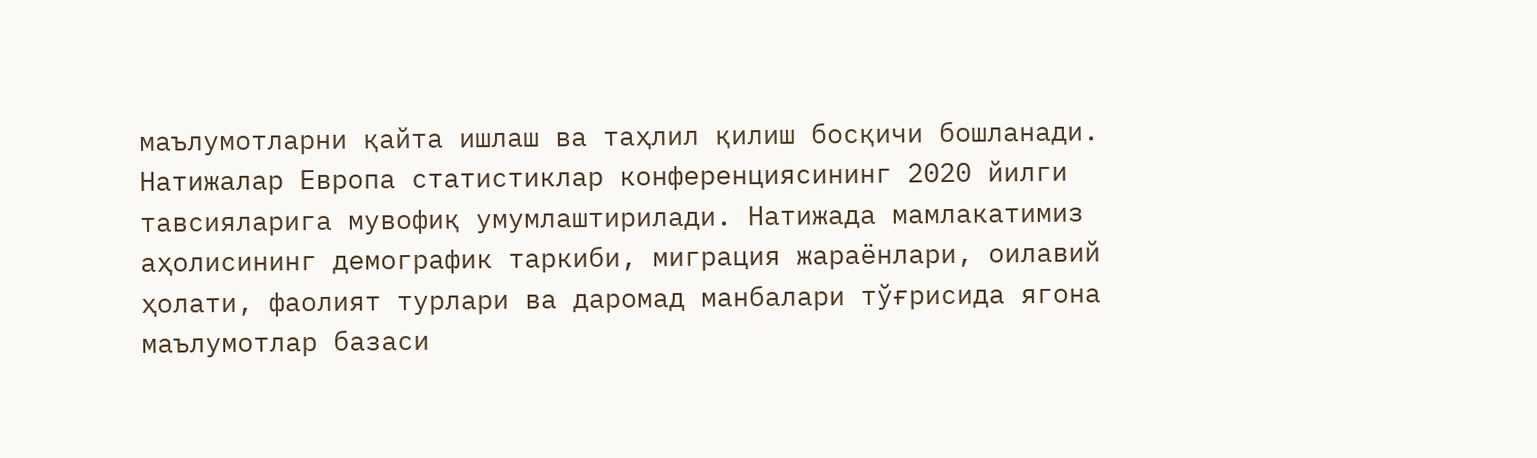маълумотларни қайта ишлаш ва таҳлил қилиш босқичи бошланади. Натижалар Европа статистиклар конференциясининг 2020 йилги тавсияларига мувофиқ умумлаштирилади. Натижада мамлакатимиз аҳолисининг демографик таркиби, миграция жараёнлари, оилавий ҳолати, фаолият турлари ва даромад манбалари тўғрисида ягона маълумотлар базаси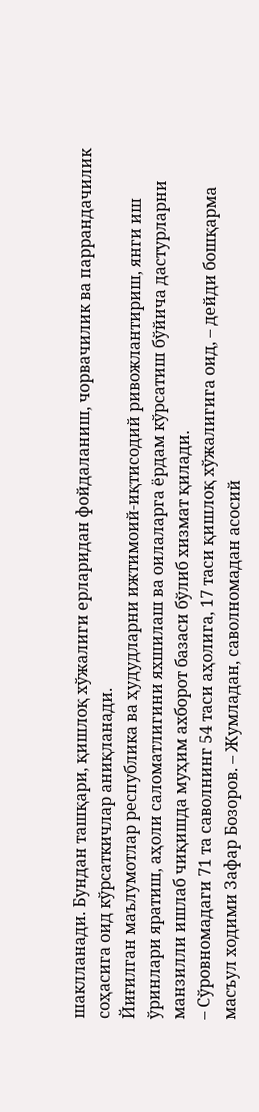шаклланади. Бундан ташқари, қишлоқ хўжалиги ерларидан фойдаланиш, чорвачилик ва паррандачилик соҳасига оид кўрсаткичлар аниқланади.
Йиғилган маълумотлар республика ва ҳудудларни ижтимоий-иқтисодий ривожлантириш, янги иш ўринлари яратиш, аҳоли саломатлигини яхшилаш ва оилаларга ёрдам кўрсатиш бўйича дастурларни манзилли ишлаб чиқишда муҳим ахборот базаси бўлиб хизмат қилади.
– Сўровномадаги 71 та саволнинг 54 таси аҳолига, 17 таси қишлоқ хўжалигига оид, – дейди бошқарма масъул ходими Зафар Бозоров. – Жумладан, саволномадан асосий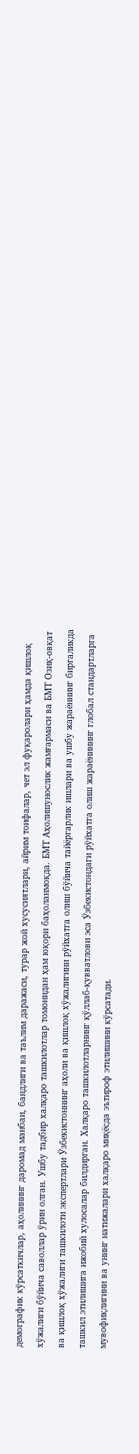демографик кўрсаткичлар, аҳолининг даромад манбаи, бандлиги ва таълим даражаси, турар жой хусусиятлари, айрим тоифалар, чет эл фуқаролари ҳамда қишлоқ хўжалиги бўйича саволлар ўрин олган. Ушбу тадбир халқаро ташкилотлар томонидан ҳам юқори баҳоланмоқда. БМТ Аҳолишунослик жамғармаси ва БМТ Озиқ-овқат ва қишлоқ хўжалиги ташкилоти экспертлари Ўзбекистоннинг аҳоли ва қишлоқ хўжалигини рўйхатга олиш бўйича тайёргарлик ишлари ва ушбу жараённинг биргаликда ташкил этилишига ижобий хулосалар билдирган. Халқаро ташкилотларнинг қўллаб-қувватлови эса Ўзбекистондаги рўйхатга олиш жараёнининг глобал стандартларга мувофиқлигини ва унинг натижалари халқаро миқёсда эътироф этилишини кўрсатади.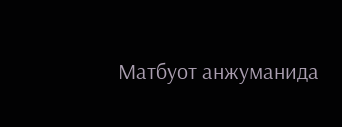Матбуот анжуманида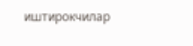иштирокчилар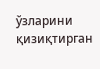ўзларини қизиқтирган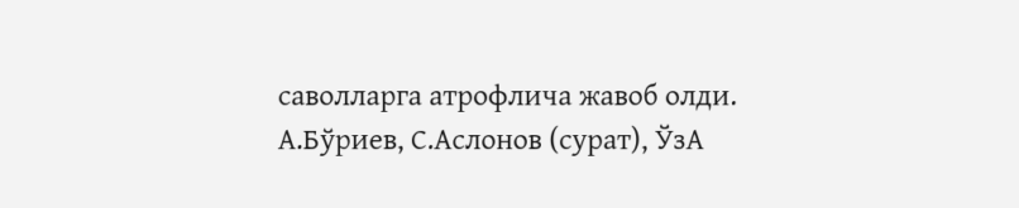саволларга атрофлича жавоб олди.
А.Бўриев, С.Аслонов (сурат), ЎзА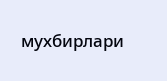мухбирлари